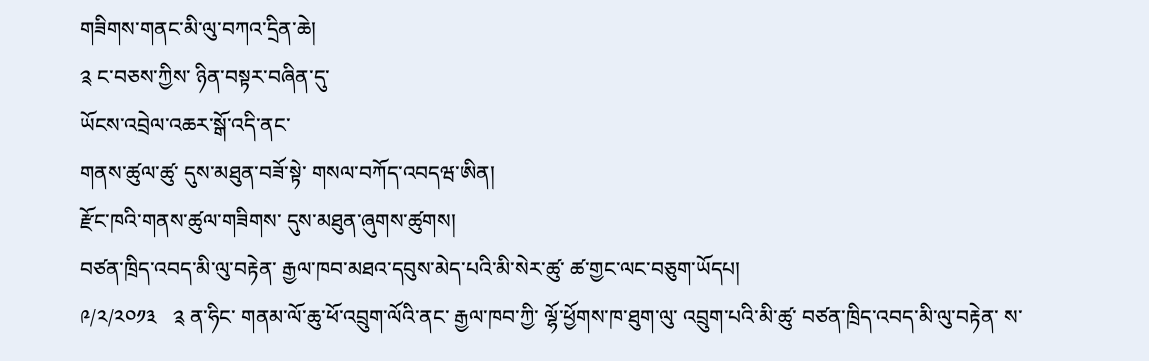གཟིགས་གནང་མི་ལུ་བཀའ་དྲིན་ཆེ།
༉ ང་བཅས་ཀྱིས་ ཉིན་བསྟར་བཞིན་དུ་
ཡོངས་འབྲེལ་འཆར་སྒོ་འདི་ནང་
གནས་ཚུལ་ཚུ་ དུས་མཐུན་བཟོ་སྟེ་ གསལ་བཀོད་འབདཝ་ཨིན།
རྫོང་ཁའི་གནས་ཚུལ་གཟིགས་ དུས་མཐུན་ཞུགས་ཚུགས།
བཙན་ཁྲིད་འབད་མི་ལུ་བརྟེན་ རྒྱལ་ཁབ་མཐའ་དབུས་མེད་པའི་མི་སེར་ཚུ་ ཚ་གྱང་ལང་བཅུག་ཡོདཔ།
༩/༢/༢༠༡༣   ༉ ན་ཧིང་ གནམ་ལོ་ཆུ་ཕོ་འབྲུག་ལོའི་ནང་ རྒྱལ་ཁབ་ཀྱི་ ལྷོ་ཕྱོགས་ཁ་ཐུག་ལུ་ འབྲུག་པའི་མི་ཚུ་ བཙན་ཁྲིད་འབད་མི་ལུ་བརྟེན་ ས་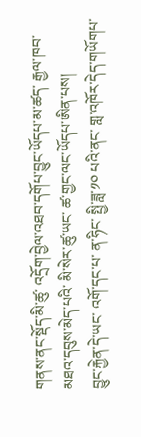གནས་ནང་སྡོད་མི་ཚུ་ འདྲོག་བྱེལ་འཐབ་དགོཔ་བྱུང་ཡོདཔ་མ་ཚད་ རྒྱལ་ཁབ་མཐའ་དབུས་མེད་པའི་ མི་སེར་ཚུ་ཡང་ ཚ་གྱང་ལང་ཡོདཔ་ཨིན་པས།
བྱུང་རྐྱེན་དེ་ཡང་ འགོ་དང་པ་ ན་ཧིང་ སྤྱི་ཟླ་༡༠ པའི་ནང་ གླ་འཁོར་དེད་གཡོགཔ་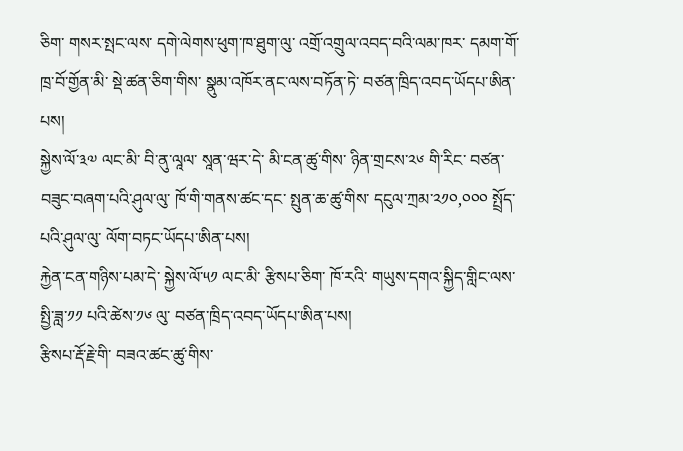ཅིག་ གསར་སྤང་ལས་ དགེ་ལེགས་ཕུག་ཁ་ཐུག་ལུ་ འགྲོ་འགྲུལ་འབད་བའི་ལམ་ཁར་ དམག་གོ་ཁྲ་བོ་གྱོན་མི་ སྡེ་ཚན་ཅིག་གིས་ སྣུམ་འཁོར་ནང་ལས་བཏོན་ཏེ་ བཙན་ཁྲིད་འབད་ཡོདཔ་ཨིན་པས།
སྐྱེས་ལོ་༣༧ ལང་མི་ བི་ནུ་ལཱལ་ སཱན་ཝར་དེ་ མི་ངན་ཚུ་གིས་ ཉིན་གྲངས་༢༦ གི་རིང་ བཙན་བཟུང་བཞག་པའི་ཤུལ་ལུ་ ཁོ་གི་གནས་ཚང་དང་ སྤུན་ཆ་ཚུ་གིས་ དངུལ་ཀྲམ་༢༡༠,༠༠༠ སྤྲོད་པའི་ཤུལ་ལུ་ ལོག་བཏང་ཡོདཔ་ཨིན་པས།
རྐྱེན་ངན་གཉིས་པམ་དེ་ སྐྱེས་ལོ་༥༡ ལང་མི་ རྩིསཔ་ཅིག་ ཁོ་རའི་ གཡུས་དགའ་སྐྱིད་གླིང་ལས་ སྤྱི་ཟླ་༡༡ པའི་ཚེས་༡༦ ལུ་ བཙན་ཁྲིད་འབད་ཡོདཔ་ཨིན་པས།
རྩིསཔ་རྡོ་རྗེ་གི་ བཟའ་ཚང་ཚུ་གིས་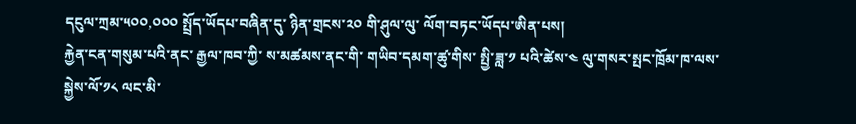དངུལ་ཀྲམ་༥༠༠,༠༠༠ སྤྲོད་ཡོདཔ་བཞིན་དུ་ ཉིན་གྲངས་༢༠ གི་ཤུལ་ལུ་ ལོག་བཏང་ཡོདཔ་ཨིན་པས།
རྐྱེན་ངན་གསུམ་པའི་ནང་ རྒྱལ་ཁབ་ཀྱི་ ས་མཚམས་ནང་གི་ གཡིབ་དམག་ཚུ་གིས་ སྤྱི་ཟླ་༡ པའི་ཚེས་༤ ལུ་གསར་སྤང་ཁྲོམ་ཁ་ལས་ སྐྱེས་ལོ་༡༨ ལང་མི་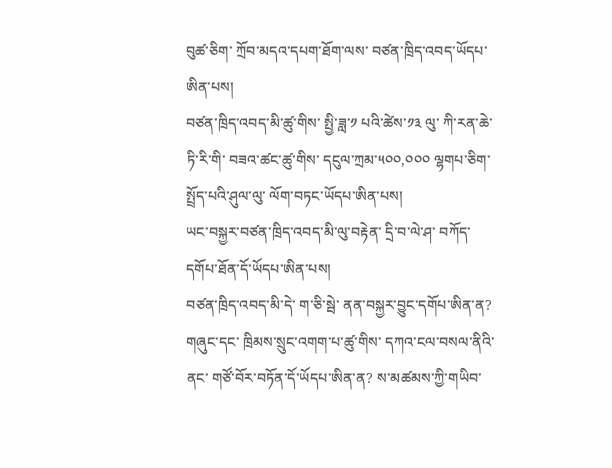བུཚ་ཅིག་ ཀྲོབ་མདའ་དཔག་ཐོག་ལས་ བཙན་ཁྲིད་འབད་ཡོདཔ་ཨིན་པས།
བཙན་ཁྲིད་འབད་མི་ཚུ་གིས་ སྤྱི་ཟླ་༡ པའི་ཚེས་༡༣ ལུ་ ཀི་རན་ཆེ་ཏི་རི་གི་ བཟའ་ཚང་ཚུ་གིས་ དངུལ་ཀྲམ་༥༠༠,༠༠༠ ལྷགཔ་ཅིག་ སྤྲོད་པའི་ཤུལ་ལུ་ ལོག་བཏང་ཡོདཔ་ཨིན་པས།
ཡང་བསྐྱར་བཙན་ཁྲིད་འབད་མི་ལུ་བརྟེན་ དྲི་བ་ལེ་ཤ་ བཀོད་དགོཔ་ཐོན་དོ་ཡོདཔ་ཨིན་པས།
བཙན་ཁྲིད་འབད་མི་དེ་ ག་ཅི་སྦེ་ ནན་བསྐྱར་བྱུང་དགོཔ་ཨིན་ན? གཞུང་དང་ ཁྲིམས་སྲུང་འགག་པ་ཚུ་གིས་ དཀའ་ངལ་བསལ་ནིའི་ནང་ གཙོ་བོར་བཏོན་དོ་ཡོདཔ་ཨིན་ན? ས་མཚམས་ཀྱི་གཡིབ་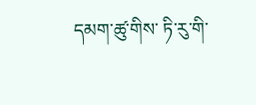དམག་ཚུ་གིས་ ཏི་རུ་གི་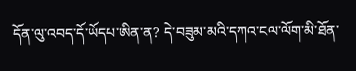དོན་ལུ་འབད་དོ་ཡོདཔ་ཨིན་ན? དེ་བཟུམ་མའི་དཀའ་ངལ་ལོག་མི་ཐོན་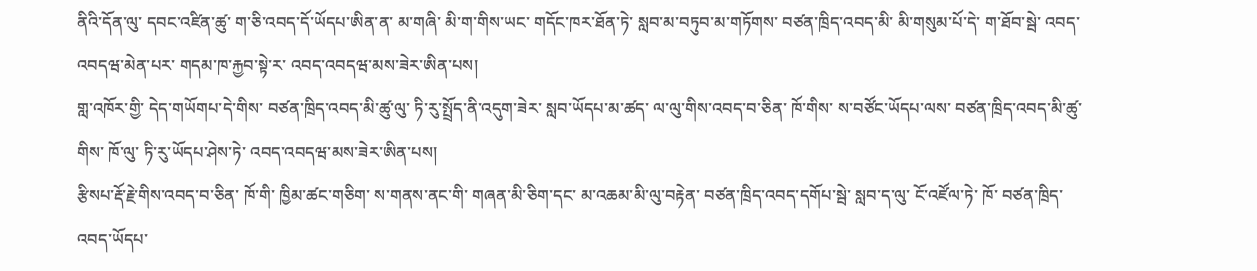ནིའི་དོན་ལུ་ དབང་འཛིན་ཚུ་ ག་ཅི་འབད་དོ་ཡོདཔ་ཨིན་ན་ མ་གཞི་ མི་ག་གིས་ཡང་ གདོང་ཁར་ཐོན་ཏེ་ སླབ་མ་བཏུབ་མ་གཏོགས་ བཙན་ཁྲིད་འབད་མི་ མི་གསུམ་པོ་དེ་ ག་ཐོབ་སྦེ་ འབད་འབདཝ་མེན་པར་ གདམ་ཁ་རྐྱབ་སྟེ་ར་ འབད་འབདཝ་མས་ཟེར་ཨིན་པས།
གླ་འཁོར་གྱི་ དེད་གཡོགཔ་དེ་གིས་ བཙན་ཁྲིད་འབད་མི་ཚུ་ལུ་ ཏི་རུ་སྤྲོད་ནི་འདུག་ཟེར་ སླབ་ཡོདཔ་མ་ཚད་ ལ་ལུ་གིས་འབད་བ་ཅིན་ ཁོ་གིས་ ས་བཙོང་ཡོདཔ་ལས་ བཙན་ཁྲིད་འབད་མི་ཚུ་གིས་ ཁོ་ལུ་ ཏི་རུ་ཡོདཔ་ཤེས་ཏེ་ འབད་འབདཝ་མས་ཟེར་ཨིན་པས།
རྩིསཔ་རྡོ་རྗེ་གིས་འབད་བ་ཅིན་ ཁོ་གི་ ཁྱིམ་ཚང་གཅིག་ ས་གནས་ནང་གི་ གཞན་མི་ཅིག་དང་ མ་འཆམ་མི་ལུ་བརྟེན་ བཙན་ཁྲིད་འབད་དགོཔ་སྦེ་ སླབ་ད་ལུ་ ངོ་འཛོལ་ཏེ་ ཁོ་ བཙན་ཁྲིད་འབད་ཡོདཔ་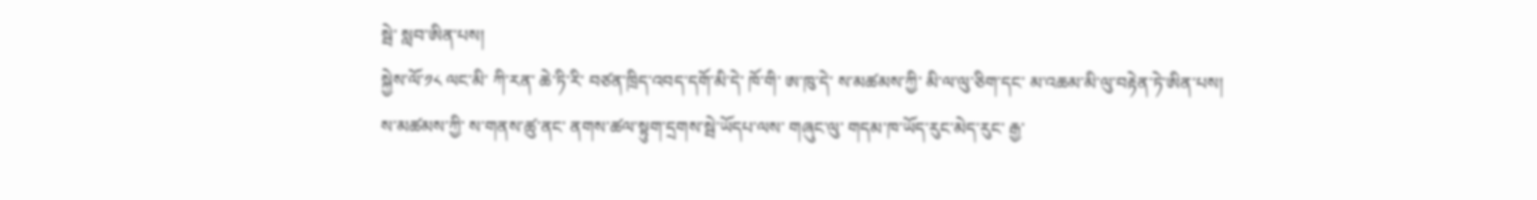སྦེ་ སླབ་ཨིན་པས།
སྐྱེས་ལོ་༡༨ ལང་མི་ ཀི་རན་ ཆེ་ཏི་རི་ བཙན་ཁྲིད་འབད་དགོ་མི་དེ་ ཁོ་གི་ ཨ་ཁུ་དེ་ ས་མཚམས་ཀྱི་ མི་ལ་ལུ་ཅིག་དང་ མ་འཆམ་མི་ལུ་བརྟེན་ཏེ་ཨིན་པས།
ས་མཚམས་ཀྱི་ ས་གནས་ཚུ་ནང་ ནགས་ཚལ་སྟུག་དྲགས་སྦེ་ཡོདཔ་ལས་ གཞུང་ལུ་ གདམ་ཁ་ཡོད་རུང་མེད་རུང་ རྒྱ་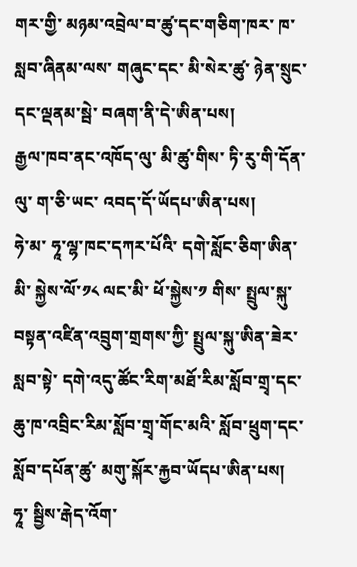གར་གྱི་ མཉམ་འབྲེལ་བ་ཚུ་དང་གཅིག་ཁར་ ཁ་སླབ་ཞིནམ་ལས་ གཞུང་དང་ མི་སེར་ཚུ་ ཉེན་སྲུང་དང་ལྡནམ་སྦེ་ བཞག་ནི་དེ་ཨིན་པས།
རྒྱལ་ཁབ་ནང་འཁོད་ལུ་ མི་ཚུ་གིས་ ཏི་རུ་གི་དོན་ལུ་ ག་ཅི་ཡང་ འབད་དོ་ཡོདཔ་ཨིན་པས།
ཧེ་མ་ ཧཱ་ལྷ་ཁང་དཀར་པོའི་ དགེ་སློང་ཅིག་ཨིན་མི་ སྐྱེས་ལོ་༡༨ ལང་མི་ ཕོ་སྐྱེས་༡ གིས་ སྤྲུལ་སྐུ་བསྟན་འཛིན་འབྲུག་གྲགས་ཀྱི་ སྤྲུལ་སྐུ་ཨིན་ཟེར་སླབ་སྟེ་ དགེ་འདུ་ཚོང་རིག་མཐོ་རིམ་སློབ་གྲྭ་དང་ ཆུ་ཁ་འབྲིང་རིམ་སློབ་གྲྭ་གོང་མའི་ སློབ་ཕྲུག་དང་ སློབ་དཔོན་ཚུ་ མགུ་སྐོར་རྐྱབ་ཡོདཔ་ཨིན་པས།
ཧཱ་ སྦྱིས་རྒེད་འོག་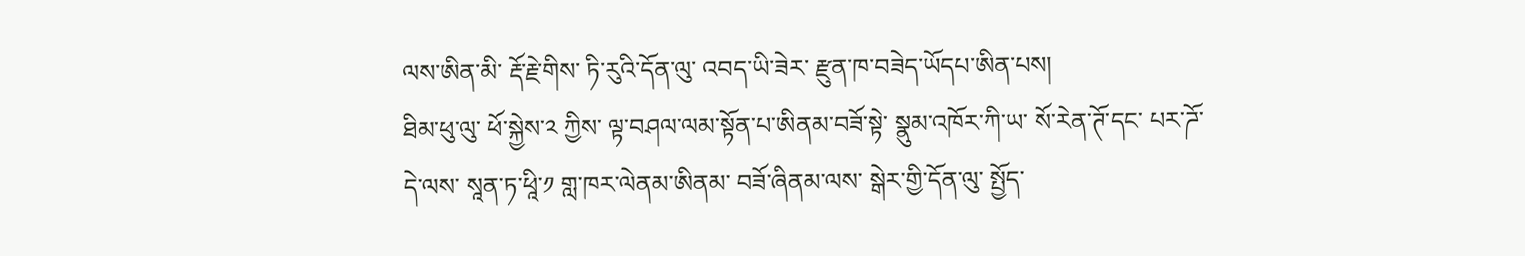ལས་ཨིན་མི་ རྡོ་རྗེ་གིས་ ཏི་རུའི་དོན་ལུ་ འབད་ཡི་ཟེར་ རྫུན་ཁ་བཟེད་ཡོདཔ་ཨིན་པས།
ཐིམ་ཕུ་ལུ་ ཕོ་སྐྱེས་༢ ཀྱིས་ ལྟ་བཤལ་ལམ་སྟོན་པ་ཨིནམ་བཟོ་སྟེ་ སྣུམ་འཁོར་ཀི་ཡ་ སོ་རེན་ཊོ་དང་ པར་ཌོ་ དེ་ལས་ སཱན་ཏ་ཕཱི་༡ གླ་ཁར་ལེནམ་ཨིནམ་ བཟོ་ཞིནམ་ལས་ སྒེར་གྱི་དོན་ལུ་ སྤྱོད་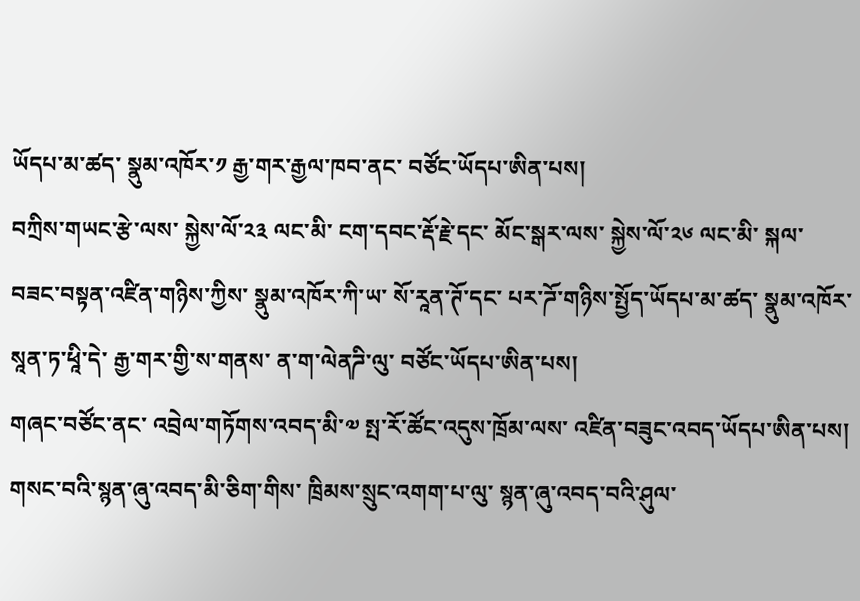ཡོདཔ་མ་ཚད་ སྣུམ་འཁོར་༡ རྒྱ་གར་རྒྱལ་ཁབ་ནང་ བཙོང་ཡོདཔ་ཨིན་པས།
བཀྲིས་གཡང་རྩེ་ལས་ སྐྱེས་ལོ་༢༣ ལང་མི་ ངག་དབང་རྡོ་རྗེ་དང་ མོང་སྒར་ལས་ སྐྱེས་ལོ་༢༦ ལང་མི་ སྐལ་བཟང་བསྟན་འཛིན་གཉིས་ཀྱིས་ སྣུམ་འཁོར་ཀི་ཡ་ སོ་རཱན་ཊོ་དང་ པར་ཌོ་གཉིས་སྤྱོད་ཡོདཔ་མ་ཚད་ སྣུམ་འཁོར་སཱན་ཏ་ཕཱི་དེ་ རྒྱ་གར་གྱི་ས་གནས་ ན་ག་ལེནཌི་ལུ་ བཙོང་ཡོདཔ་ཨིན་པས།
གཞང་བཙོང་ནང་ འབྲེལ་གཏོགས་འབད་མི་༧ སྤ་རོ་ཚོང་འདུས་ཁྲོམ་ལས་ འཛིན་བཟུང་འབད་ཡོདཔ་ཨིན་པས།
གསང་བའི་སྙན་ཞུ་འབད་མི་ཅིག་གིས་ ཁྲིམས་སྲུང་འགག་པ་ལུ་ སྙན་ཞུ་འབད་བའི་ཤུལ་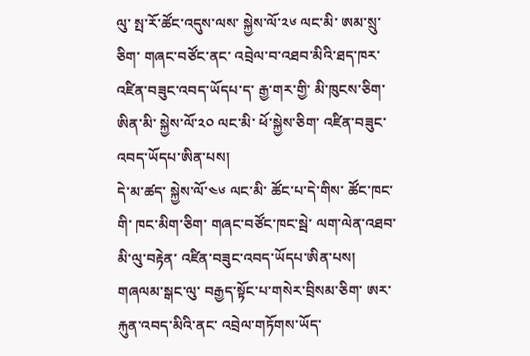ལུ་ སྤ་རོ་ཚོང་འདུས་ལས་ སྐྱེས་ལོ་༢༦ ལང་མི་ ཨམ་སྲུ་ཅིག་ གཞང་བཙོང་ནང་ འབྲེལ་བ་འཐབ་མིའི་ཐད་ཁར་ འཛིན་བཟུང་འབད་ཡོདཔ་ད་ རྒྱ་གར་གྱི་ མི་ཁུངས་ཅིག་ཨིན་མི་ སྐྱེས་ལོ་༢༠ ལང་མི་ ཕོ་སྐྱེས་ཅིག་ འཛིན་བཟུང་འབད་ཡོདཔ་ཨིན་པས།
དེ་མ་ཚད་ སྐྱེས་ལོ་༤༦ ལང་མི་ ཚོང་པ་དེ་གིས་ ཚོང་ཁང་གི་ ཁང་མིག་ཅིག་ གཞང་བཙོང་ཁང་སྦེ་ ལག་ལེན་འཐབ་མི་ལུ་བརྟེན་ འཛིན་བཟུང་འབད་ཡོདཔ་ཨིན་པས།
གཞལམ་སྒང་ལུ་ བརྒྱད་སྟོང་པ་གསེར་བྲིསམ་ཅིག་ ཨར་རྐུན་འབད་མིའི་ནང་ འབྲེལ་གཏོགས་ཡོད་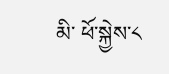མི་ ཕོ་སྐྱེས་༨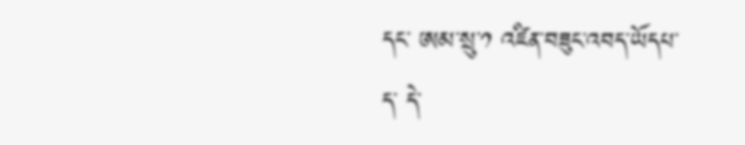དང་ ཨམ་སྲུ་༡ འཛིན་བཟུང་འབད་ཡོདཔ་ད་ དེ་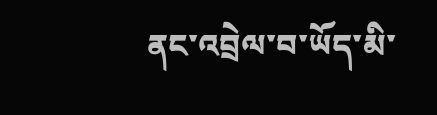ནང་འབྲེལ་བ་ཡོད་མི་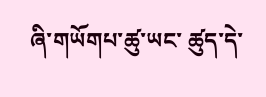ཞི་གཡོགཔ་ཚུ་ཡང་ ཚུད་དེ་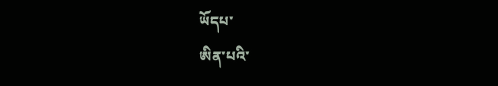ཡོདཔ་
ཨིན་པའི་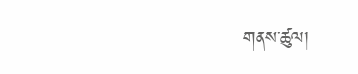གནས་ཚུལ།